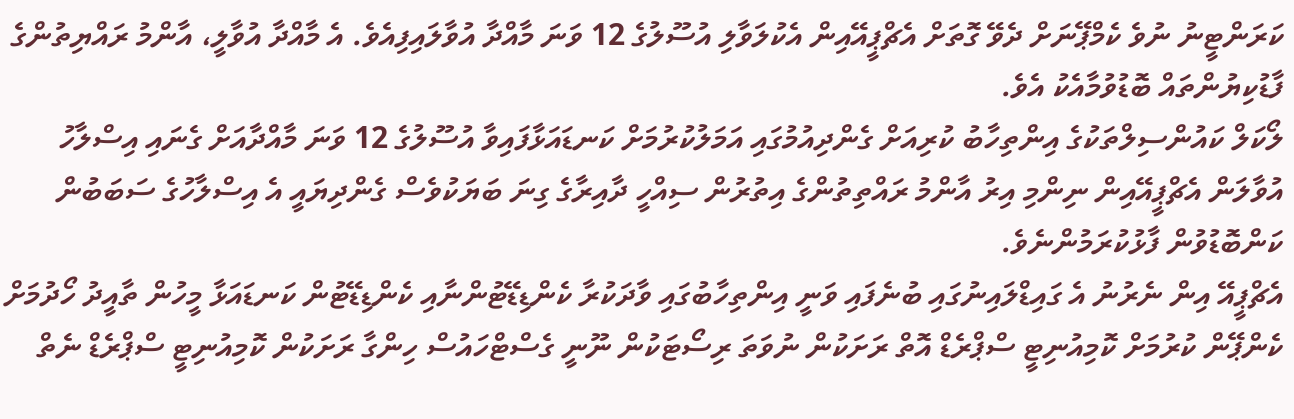ކަރަންޓީނު ނުވެ ކެމްޕޭނަށް ދެވޭ ގޮތަށް އެޗްޕީއޭއިން އެކުލަވާލި އުސޫލުގެ 12 ވަނަ މާއްދާ އުވާލައިފިއެވެ. އެ މާއްދާ އުވާލީ، އާންމު ރައްޔިތުންގެ ފާޑުކިޔުންތައް ބޮޑުވުމާއެކު އެވެ.
ލޯކަލް ކައުންސިލްތަކުގެ އިންތިހާބު ކުރިއަށް ގެންދިއުމުގައި އަމަލުކުރުމަށް ކަނޑައަޅާފައިވާ އުސޫލުގެ 12 ވަނަ މާއްދާއަށް ގެނައި އިސްލާހު އުވާލަން އެޗްޕީއޭއިން ނިންމި އިރު އާންމު ރައްތިތުންގެ އިތުރުން ސިއްހީ ދާއިރާގެ ގިނަ ބަޔަކުވެސް ގެންދިޔައީ އެ އިސްލާހުގެ ސަބަބުން ކަންބޮޑުވުން ފާޅުކުރަމުންނެވެ.
އެޗްޕީއޭ އިން ނެރުނު އެ ގައިޑްލައިނުގައި ބުނެފައި ވަނީ އިންތިހާބުގައި ވާދަކުރާ ކެންޑިޑޭޓުންނާއި ކެންޑިޑޭޓުން ކަނޑައަޅާ މީހުން ތާއީދު ހޯދުމަށް ކެންޕޭން ކުރުމަށް ކޮމިއުނިޓީ ސްޕްރެޑް އޮތް ރަށަކުން ނުވަތަ ރިސޯޓަކުން ނޫނީ ގެސްޓްހައުސް ހިންގާ ރަށަކުން ކޮމިއުނިޓީ ސްޕްރެޑް ނެތް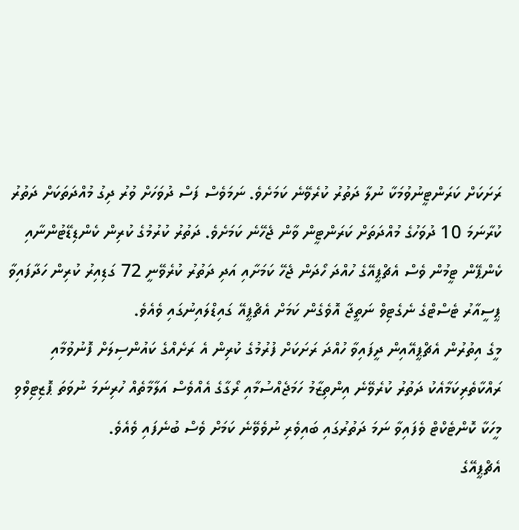ރަށަކަށް ކަރަންޓީނުވުމަކާ ނުލާ ދަތުރު ކުރެވޭނެ ކަމަށެވެ. ނަމަވެސް ފަސް ދުވަހަށް ވުރު ދިގު މުއްދަތަކަށް ދަތުރު ކުރާނަމަ 10 ދުވަހުގެ މުއްދަތަށް ކަރަންޓީން ވާން ޖެހޭނެ ކަމަށެވެ. ދަތުރު ކުރުމުގެ ކުރިން ކެންޑިޑޭޓުންނާއި ކެންޕޭން ޓީމުން ވެސް އެޗްޕީއޭގެ ހުއްދަ ހޯދަން ޖެހޭ ކަމަށާއި އަދި ދަތުރު ކުރެވޭނީ 72 ގަޑިއިރު ކުރިން ހަދާފައިވާ ޕީސީއާރު ޓެސްޓްގެ ނެގެޓިވް ނަތީޖާ އޮވެގެން ކަމަށް އެޗްޕީއޭ ގައިޑްލައިނުގައި ވެއެވެ.
މީގެ އިތުރުން އެޗްޕީއޭއިން ދީފައިވާ ހުއްދަ ރަށަކަށް ފުރުމުގެ ކުރިން އެ ރަށެއްގެ ކައުންސިލަށް ފޮނުވުމާއި ރައްކާތެރިކަމާއެކު ދަތުރު ކުރެވޭނެ އިންތިޒާމު ހަމަޖެއްސުމާއި ރޯގާގެ އެއްވެސް އަލާމާތެއް ހުރިނަމަ ނުވަތަ ޕޮޒިޓިވްވި މީހަކާ ކޮންޓެކްޓް ވެފައިވާ ނަމަ ދަތުރުގައި ބައިވެރި ނުވެވޭނެ ކަމަށް ވެސް ބުނެފައި ވެއެވެ.
އެޗްޕީއޭގެ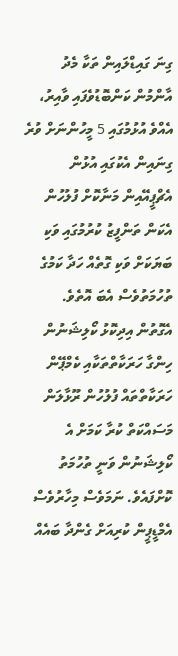ގިނަ ގައިޑްލައިން ތަކާ މެދު އާންމުން ކަންބޮޑުވެފައި ވާއިރު، އެއްވެ އުޅުމުގައި 5 މީހުންނަށް ވުރެ ގިނައިން އެކުގައި އުޅުން އެޗްޕީއޭއިން މަނާކޮށް ފުލުހުން އެކަން ތަންފީޒު ކުރުމުގައި ވަކި ބަޔަކަށް ވަކި ގޮތެއް ހަދާ ކަމުގެ ތުހުމަތުވެސް އެބަ އޮތެވެ. އެގޮތުން އިދިކޮޅު ކޯލިޝަނުން ހިންގާ ހަރަކާތްތަކާއި ކެމްޕޭން ހަރަކާތްތައް ފުލުހުން ރޫޅާލަން މަސައްކަތް ކުރާ ކަމަށް އެ ކޯލިޝަނުން ވަނީ ތުހުމަތު ކޮށްފައެވެ. ނަމަވެސް މިހާރުވެސް އެމްޑީޕީން ކުރިއަށް ގެންދާ ބައެއް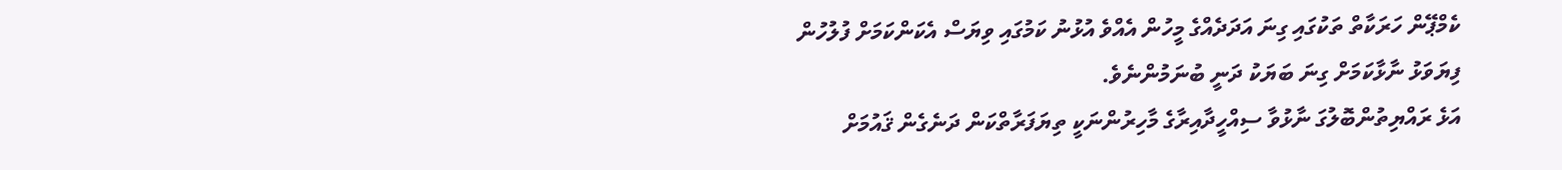ކެމްޕޭން ހަރަކާތް ތަކުގައި ގިނަ އަދަދެއްގެ މީހުން އެއްވެ އުޅުނު ކަމުގައި ވިޔަސް އެކަންކަމަށް ފުލުހުން ފިޔަވަޅު ނާޅާކަމަށް ގިނަ ބަޔަކު ދަނީ ބުނަމުންނެވެ.
އަޅެ ރައްޔިތުންބޮލުގަ ނާޅުވާ ސިއްހީދާއިރާގެ މާހިރުންނަކީ ތިޔަފަރާތްކަން ދަނެގެން ޤައުމަށް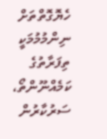ހެޔޮގޮތްތަށް ނިންމުމުމަކީ ތިފަރާތުގެ ކަމެއްނޫންތޯ، ސަރުކާރުން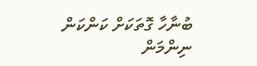ބުނާހާ ގޮތަކަށް ކަންކަން ނިންމަން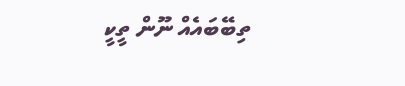ތިބޭބައެއް ނޫން ތީކީ